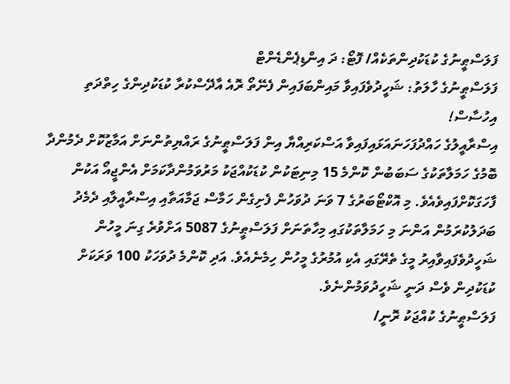ފަލަސްޠީނުގެ ކުޑަކުދިންތަކެއް/ ފޮޓޯ: ދަ އިންޑިޕެންޑެންޓް
ފަލަސްޠީނުގެ ހާލަތު: ޝަހީދުވެފައިވާ މައިންބަފައިން ފެނޭތޯ ރޮއެ އާދޭސްކުރާ ކުޑަކުދިންގެ ހިތްދަތި އިހުސާސް!
އިސްރާއީލުގެ ހައްދުފަހަނައަޅައިފައިވާ އަސްކަރިއްޔާ އިން ފަލަސްޠީނުގެ ރައްޔިތުންނަށް އަމާޒުކޮށް ދެމުންދާ ބޮމުގެ ހަމަލާތަކުގެ ސަބަބުން ކޮންމެ 15 މިނިޓަކުން ކުޑަކުއްޖަކު މަރުވަމުންދާކަމަށް އެންޖީއޯ އަކުން ފާހަގަކޮށްފައިވެއެވެ. މި އޮކްޓޯބަރުގެ 7 ވަނަ ދުވަހުން ފެށިގެން ހަމާސް ޖަމާއަތާއި އިސްރާއީލާއި ދެމެދު ބަދަލުކުރަމުން އަންނަ މި ހަމަލާތަކުގައި މިހާތަނަށް ފަލަސްޠީނުގެ 5087 އަށްވުރެ ގިނަ މީހުން ޝަހީދުވެފައިވާއިރު މީގެ ތެރޭގައި އެކި އުމުރުގެ މީހުން ހިމެނެއެވެ. އަދި ކޮންމެ ދުވަހަކު 100 ވަރަކަށް ކުޑަކުދިން ވެސް ދަނީ ޝަހީދުވަމުންނެވެ.
ފަލަސްޠީނުގެ ކުއްޖަކު ރޮނީ/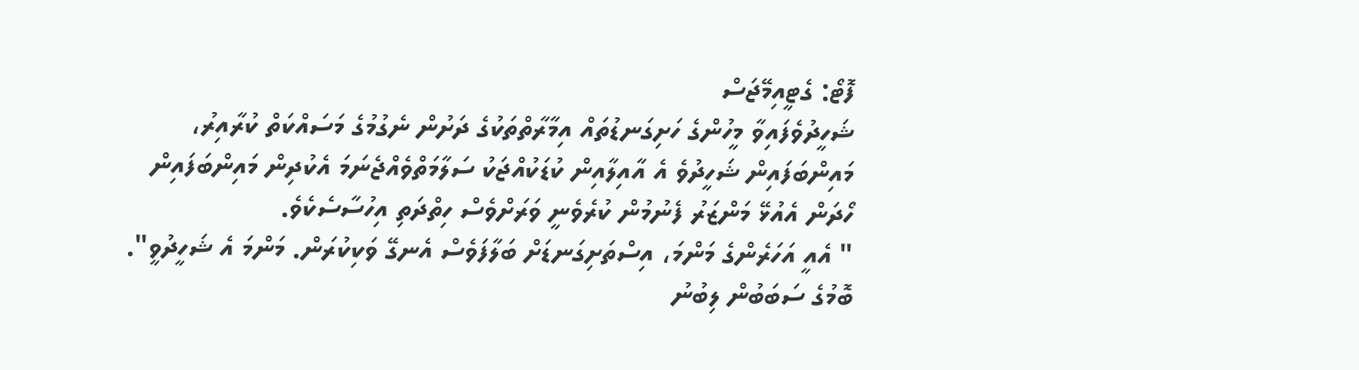ފޮޓޯ: ގެޓީއިމޭޖަސް
ޝަހީދުވެފައިވާ މީހުންގެ ހަށިގަނޑުތައް އިމާރާތްތަކުގެ ދަށުން ނެގުމުގެ މަސައްކަތް ކުރާއިރު، މައިންބަފައިން ޝަހީދުވެ އެ އާއިލާއިން ކުޑަކުއްޖަކު ސަލާމަތްވެއްޖެނަމަ އެކުދިން މައިންބަފައިން ހޯދަން އެއުޅޭ މަންޒަރު ފެނުމުން ކުރެވެނީ ވަރަށްވެސް ހިތްދަތި އިހުސާސެކެވެ.
" އެއީ އަހަރެންގެ މަންމަ، އިސްތަށިގަނޑަށް ބަލާފަވެސް އެނގޭ ވަކިކުރަން. މަންމަ އެ ޝަހީދުވީ". ބޮމުގެ ސަބަބުން ލިބުނު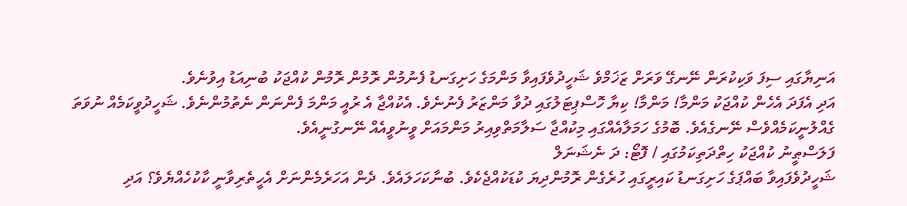އަނިޔާގައި ސިފަ ވަކިކުރަން ނޭނގޭ ވަރަށް ޒަޚަމްވެ ޝަހީދުވެފައިވާ މަންމަގެ ހަށިގަނޑު ފެނުމުން ރޮމުން ރޮމުން ކުއްޖަކު ބުނިއަޑު އިވުނެވެ.
އަދި އެފަދަ އެހެން ކުއްޖަކު މަންމާ! މަންމާ! ކިޔާ ހޮސްޕިޓަލުގައި ދުވާ މަންޒަރު ފެނުނެވެ. އެކުއްޖާ އެ ރުއީ މަންމަ ފެންނަން ނެތުމުންނެވެ. ޝަހީދުވީކަމެއް ނުވަތަ ގެއްލުނީކަމެއްވެސް ނޭނގެއެވެ. ބޮމުގެ ހަމަލާއެއްގައި މިކުއްޖާ ސަލާމަތްވިއިރު މަންމައަށް ވީނުވީއެއް ނޭނގުނީއެވެ.
ފަލަސްޠީނު ކުއްޖަކު ހިތްދަތިކަމުގައި / ފޮޓޯ: ދަ ނެޝަނަލް
ޝަހީދުވެފައިވާ ބައްޕަގެ ހަށިގަނޑު ކައިރީގައި ހުރެގެން ރޮމުންދިޔަ ކުޑަކުއްޖެކެވެ. ބުނާކަހަލައެވެ. ދެން އަހަރެމެންނަށް އެހީތެރިވާނީ ކާކުހެއްޔެވެ؟ އަދި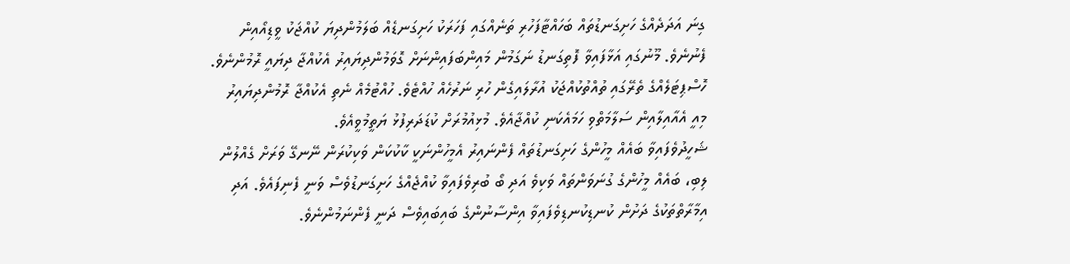ގިނަ އަދަދެއްގެ ހަށިގަނޑުތައް ބަހައްޓާފަހުރި ތަނެއްގައި ފަހަރަކު ހަށިގަނޑެއް ބަލަމުންދިޔަ ކުއްޖަކު ވީޑިއޯއިން ފެނުނެވެ. މޫނުގައި އަޅާފައިވާ ފޮތިގަނޑު ނަގަމުން މައިންބަފައިންނަށް ގޮވަމުންދިޔައިރު އެކުއްޖާ ދިޔައީ ރޮމުންނެވެ.
ހޮސްޕިޓަލެއްގެ ތެރޭގައި ތުއްތުކުއްޖަކު އުރާލައިގެން ހުރި ނަރުހެއް ހުއްޓެވެ. ހުއްޓުމެއް ނެތި އެކުއްޖާ ރޮމުންދިޔައިރު މިއީ އެއާއިލާއިން ސަލާމަތްވި ހަމައެކަނި ކުއްޖާއެވެ. މުޅިއުމުރަށް ކުޑަދަރިފުޅު ޔަތީމުވީއެވެ.
ޝަހީދުވެފައިވާ ބައެއް މީހުންގެ ހަށިގަނޑުތައް ފެންނައިރު އެމީހުންނަކީ ކާކުކަން ވަކިކުރަން ނޭނގޭ ވަރަށް ގެއްލުން ލިބި، ބައެއް މީހުންގެ ގުނަވަންތައް ވަކިވެ އަދި ބޯ ބުރިވެފައިވާ ކުއްޖެއްގެ ހަށިގަނޑުވެސް ވަނީ ފެނިފައެވެ. އަދި އިމާރާތްތަކުގެ ދަށުން ކުނޑިކުނޑިވެފައިވާ އިންސާނުންގެ ބައިބައިވެސް ދަނީ ފެންނަމުންނެވެ.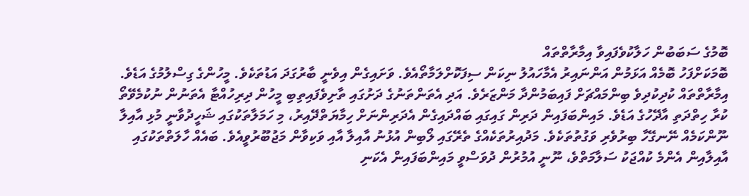ބޮމުގެ ސަބަބުން ހަލާކުވެފައިވާ އިމާރާތްތައް
ބޮމަކަށްފަހު ބޮމެއް އަޅަމުން އަންނައިރު އެމާހައުލު ނިކަން ސިފަކޮށްލަމާތޯއެވެ. ވަށައިގެން އިވެނީ ބާރުގަދަ އަޑުތަކެވެ. މީހުންގެ ގިސްލުމުގެ އަޑެވެ. އިމާރާތްތައް ކުދިކުދިވެ ބިންމައްޗަށް ފައިބަމުންދާ މަންޒަރެވެ. އަދި އެތަންތަނުގެ ދަށުގައި ތާށިވެފައިތިބި މީހުން ދިރިހުއްޓާ އެތަނުން ނުކުމެވޭތޯ ކުރާ ހިތްދަތި އާދޭހުގެ އަޑެވެ. މައިންބަފައިން ދަރިން ގައިގައި ބައްދައިގެން އެދަރިންނަށް ހިމާޔަތްދޭއިރު، މި ހަމަލާތަކުގައި ޝަހީދުވާނީ މުޅި އާއިލާ ނޫންކަމެއް ނޭނގޭހާ ބިރުވެރި ވަގުތުތަކެވެ. މަދުއިރުތަކެއްގެ ތެރޭގައި ލޯބިން އުޅުނު އާއިލާ އާއި ވަކިވާން މަޖުބޫރުވީއެވެ. ބައެއް ހާލަތްތަކުގައި އާއިލާއިން އެންމެ ކުއްޖަކު ސަލާމަތްވެ، ނޫނީ އުމުރުން ދުވަސްވީ މައިންބަފައިން އެކަނި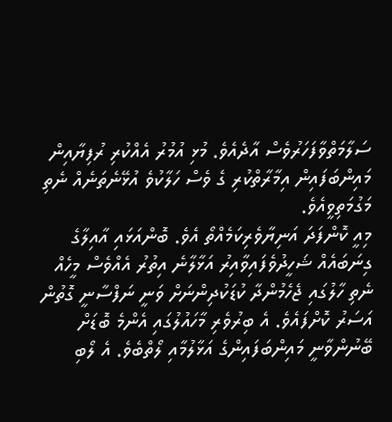ސަލާމަތްވާފަހަރުވެސް އާދެއެވެ. މުޅި އުމުރު އެއްކުރި ރުފިޔާއިން މައިންބަފައިން އިމާރާތްކުރި ގެ ވެސް ހަލާކުވެ އުޅޭނެތަނެއް ނެތި މަގުމަތިވީއެވެ.
މިއީ ކޮންފަދަ އަނިޔާވެރިކަމެއްތޯ އެވެ. ބޮންއަޅައި އާއިލާގެ ގިނަބައެއް ޝަހީދުވެފައިވާއިރު އަޅާލާނެ އިތުރު އެއްވެސް މީހެއް ނެތި ހާލުގައި ޖެހެމުންދާ ކުޑަކުދިންނަށް ވަނީ ނަފްސާނީ ގޮތުން އަސަރު ކޮށްފައެވެ. އެ ބިރުވެރި މާހައުލުގައި އެންމެ ބޮޑަށް ބޭނުންވާނީ މައިންބަފައިންގެ އަޅާލުމާއި ލޯތްބެވެ. އެ ލޯބި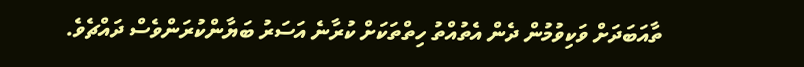ތާއަބަދަށް ވަކިވުމުން ދެން އެތުއްތު ހިތްތަކަށް ކުރާނެ އަސަރު ބަޔާންކުރަންވެސް ދައްޗެވެ.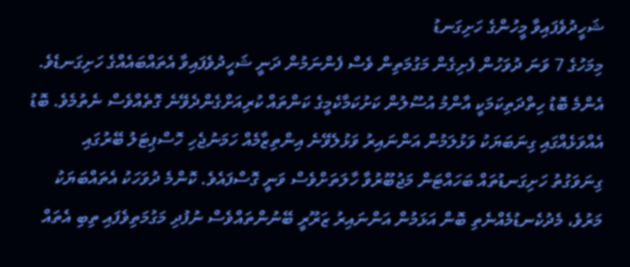ޝަހީދުވެފައިވާ މީހުންގެ ހަށިގަނޑު
މިމަހުގެ 7 ވަނަ ދުވަހުން ފެށިގެން މަގުމަތިން ވެސް ފެންނަމުން ދަނީ ޝަހީދުވެފައިވާ އެތައްބައެއްގެ ހަށިގަނޑެވެ. އެންމެ ބޮޑު ހިތްދަތިކަމަކީ އާންމު އުސޫލުން ކަށުކަމާކެމީގެ ކަންތައް ކުރިއަށްގެންދެވޭނެ ގޮތެއްވެސް ނެތުމެވެ. ބޮޑު އެއްވަޅެއްގައި ގިނަބަޔަކު ވަޅުލަމުން އަންނައިރު ވަޅުލެވޭނެ އިންތިޒާމެއް ހަމަނުޖެހި ހޮސްޕިޓަލު ބޭރުގައި ގިނަވަގުތު ހަށިގަނޑުތައް ބަހައްޓަން މަޖުބޫރުވާ ހާލަތަށްވެސް ވަނީ ގޮސްފައެވެ. ކޮންމެ ދުވަހަކު އެތައްބަޔަކު މަރުވެ، މެދުކެނޑުމެއްނެތި ބޮން އަޅަމުން އަންނައިރު ޒަރޫރީ ބޭނުންތައްވެސް ނުފުދި މަގުމަތިވެފައި ތިބި އެތައް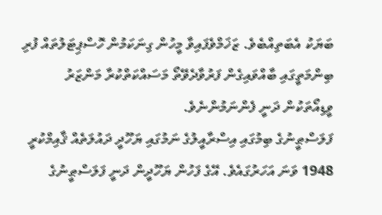ބަޔަކު އެބަތިއްބެވެ. ޒަޚަމްވެފައިވާ މީހުން ގިނަކަމުން ހޮސްޕިޓަލުތައް ފުރި ބިންމަތީގައި ބާއްވައިގެން ފަރުވާދެވޭތޯ މަސައްކަތްކުރާ މަންޒަރު ވީޑިއޯތަކުން ދަނީ ފެންނަމުންނެވެ.
ފަލަސްޠީނުގެ ބިމުގައި އިސްރާއީލުގެ ނަމުގައި ޔަހޫދީ ދައުލަތެއް ޤާއިމްކުރީ 1948 ވަނަ އަހަރުގައެވެ. އޭގެ ފަހުން ޔަހޫދީން ދަނީ ފަލަސްޠީނުގެ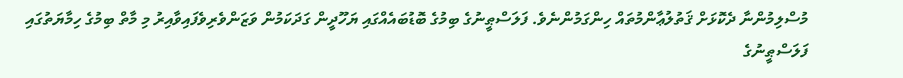މުސްލިމުންނާ ދެކޮޅަށް ޤަތުލުޢާންމުތައް ހިންގަމުންނެވެ. ފަލަސްޠީނުގެ ބިމުގެ ބޮޑުބައެއްގައި ޔަހޫދީން ގަދަކަމުން ވަޒަންވެރިވެފައިވާއިރު މި މާތް ބިމުގެ ހިމާޔަތުގައި ފަލަސްޠީނުގެ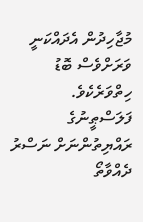މުޖާހިދުން އެދައްކަނީ ވަރަށްވެސް ބޮޑު ހިތްވަރެކެވެ. ފަލަސްޠީނުގެ ރައްޔިތުންނަށް ނަސްރު ދެއްވާތޯ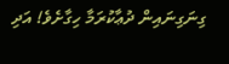ގިނަގިނައިން ދުޢާކުރަމާ ހިގާށެވެ! އަދި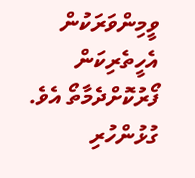ވީމިންވަރަކުން އެހީތެރިކަން ފޯރުކޮށްދެމާތޯ އެވެ.
ގުޅުންހުރި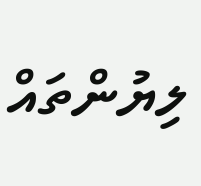ލިޔުންތައް